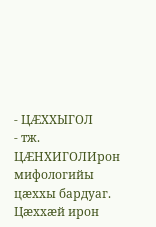- ЦÆХХЫГОЛ
- тж. ЦÆНХИГОЛИрон мифологийы цæххы бардуаг. Цæххæй ирон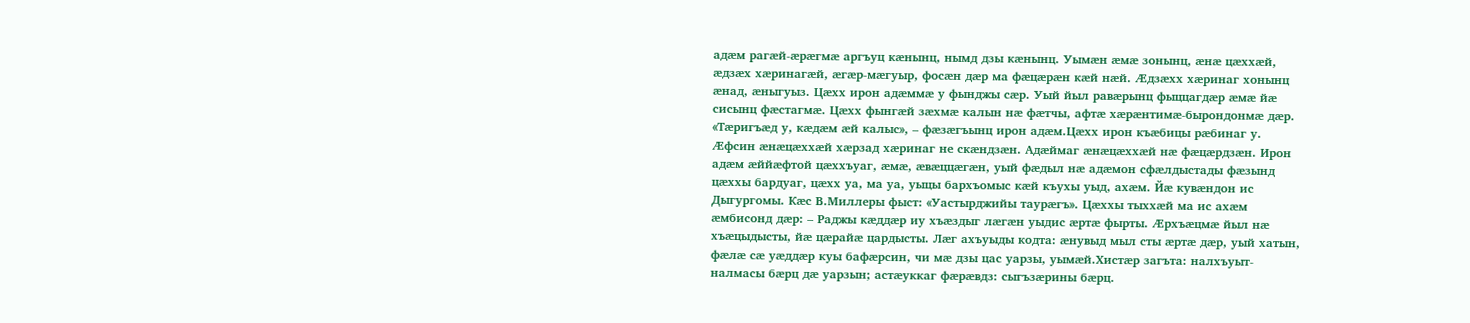адæм рагæй-æрæгмæ аргъуц кæнынц, нымд дзы кæнынц. Уымæн æмæ зонынц, æнæ цæххæй, æдзæх хæринагæй, æгæр-мæгуыр, фосæн дæр ма фæцæрæн кæй нæй. Æдзæхх хæринаг хонынц æнад, æныгуыз. Цæхх ирон адæммæ у фынджы сæр. Уый йыл равæрынц фыццагдæр æмæ йæ сисынц фæстагмæ. Цæхх фынгæй зæхмæ калын нæ фæтчы, афтæ хæрæнтимæ-бырондонмæ дæр. «Тæригъæд у, кæдæм æй калыс», – фæзæгъынц ирон адæм.Цæхх ирон къæбицы рæбинаг у. Æфсин æнæцæххæй хæрзад хæринаг не скæндзæн. Адæймаг æнæцæххæй нæ фæцæрдзæн. Ирон адæм æййæфтой цæххъуаг, æмæ, æвæццæгæн, уый фæдыл нæ адæмон сфæлдыстады фæзынд цæххы бардуаг, цæхх уа, ма уа, уыцы бархъомыс кæй къухы уыд, ахæм. Йæ кувæндон ис Дыгургомы. Кæс В.Миллеры фыст: «Уастырджийы таурæгъ». Цæххы тыххæй ма ис ахæм æмбисонд дæр: – Раджы кæддæр иу хъæздыг лæгæн уыдис æртæ фырты. Æрхъæцмæ йыл нæ хъæцыдысты, йæ цæрайæ цардысты. Лæг ахъуыды кодта: æнувыд мыл сты æртæ дæр, уый хатын, фæлæ сæ уæддæр куы бафæрсин, чи мæ дзы цас уарзы, уымæй.Хистæр загъта: налхъуыт-налмасы бæрц дæ уарзын; астæуккаг фæрæвдз: сыгъзæрины бæрц.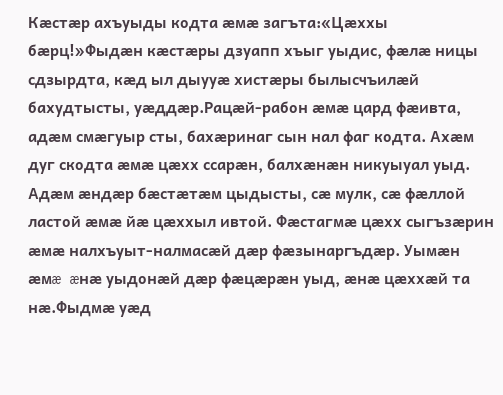Кæстæр ахъуыды кодта æмæ загъта:«Цæххы бæрц!»Фыдæн кæстæры дзуапп хъыг уыдис, фæлæ ницы сдзырдта, кæд ыл дыууæ хистæры былысчъилæй бахудтысты, уæддæр.Рацæй-рабон æмæ цард фæивта, адæм смæгуыр сты, бахæринаг сын нал фаг кодта. Ахæм дуг скодта æмæ цæхх ссарæн, балхæнæн никуыуал уыд. Адæм æндæр бæстæтæм цыдысты, сæ мулк, сæ фæллой ластой æмæ йæ цæххыл ивтой. Фæстагмæ цæхх сыгъзæрин æмæ налхъуыт-налмасæй дæр фæзынаргъдæр. Уымæн æмæ æнæ уыдонæй дæр фæцæрæн уыд, æнæ цæххæй та нæ.Фыдмæ уæд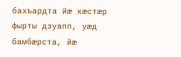бахъардта йæ кæстæр фырты дзуапп, уæд бамбæрста, йæ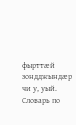фырттæй зондджындæр чи у, уый.
Словарь по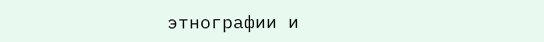этнографии и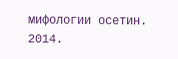мифологии осетин. 2014.